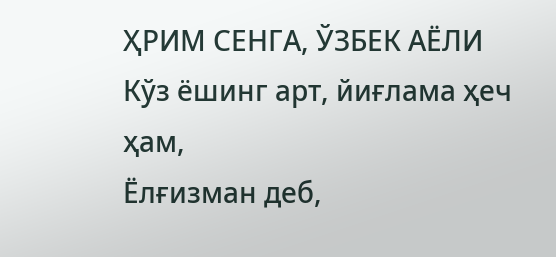ҲРИМ СЕНГА, ЎЗБЕК АЁЛИ
Кўз ёшинг арт, йиғлама ҳеч ҳам,
Ёлғизман деб,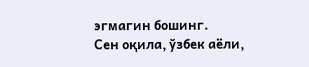эгмагин бошинг.
Сен оқила, ўзбек аёли,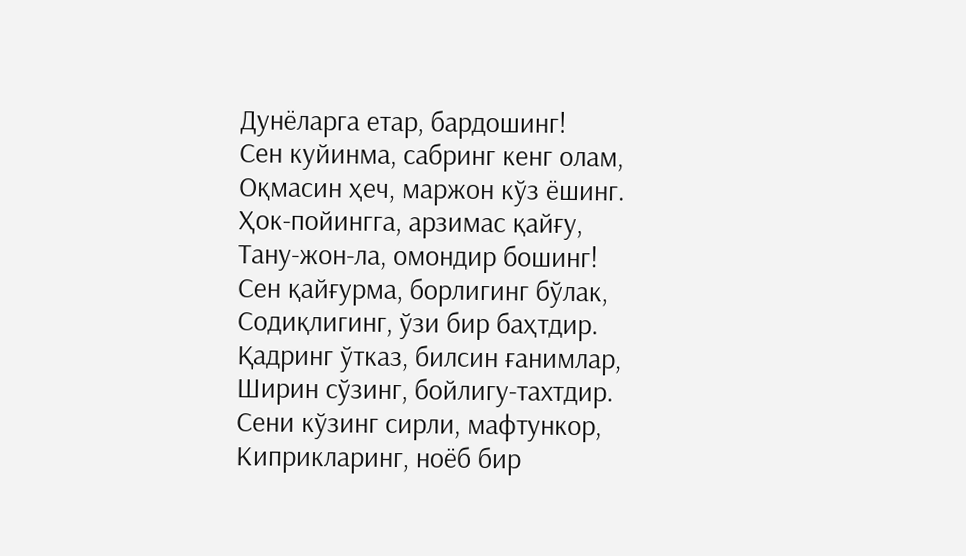Дунёларга етар, бардошинг!
Сен куйинма, сабринг кенг олам,
Оқмасин ҳеч, маржон кўз ёшинг.
Ҳок-пойингга, арзимас қайғу,
Тану-жон-ла, омондир бошинг!
Сен қайғурма, борлигинг бўлак,
Содиқлигинг, ўзи бир баҳтдир.
Қадринг ўтказ, билсин ғанимлар,
Ширин сўзинг, бойлигу-тахтдир.
Сени кўзинг сирли, мафтункор,
Киприкларинг, ноёб бир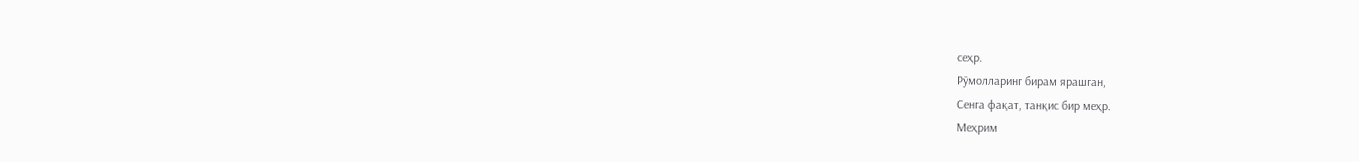сеҳр.
Рўмолларинг бирам ярашган,
Сенга фақат, танқис бир меҳр.
Меҳрим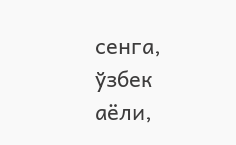сенга, ўзбек аёли,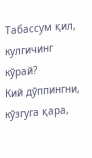Табассум қил, кулгичинг кўрай?
Кий дўппингни, кўзгуга қара,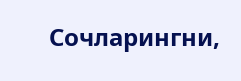Сочларингни,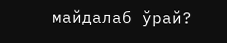майдалаб ўрай?